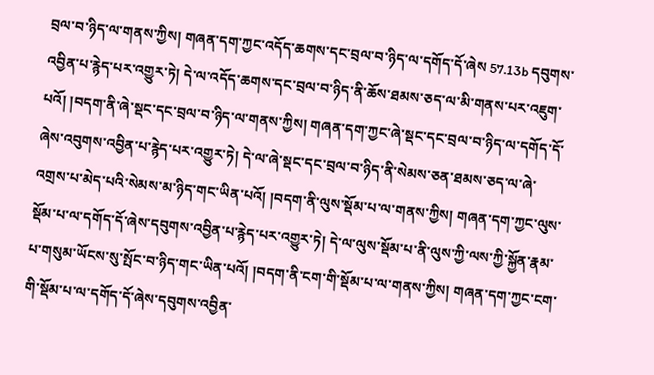བྲལ་བ་ཉིད་ལ་གནས་ཀྱིས། གཞན་དག་ཀྱང་འདོད་ཆགས་དང་བྲལ་བ་ཉིད་ལ་དགོད་དོ་ཞེས 57.13b དབུགས་འབྱིན་པ་རྙེད་པར་འགྱུར་ཏེ། དེ་ལ་འདོད་ཆགས་དང་བྲལ་བ་ཉིད་ནི་ཆོས་ཐམས་ཅད་ལ་མི་གནས་པར་འཇུག་པའོ། །བདག་ནི་ཞེ་སྡང་དང་བྲལ་བ་ཉིད་ལ་གནས་ཀྱིས། གཞན་དག་ཀྱང་ཞེ་སྡང་དང་བྲལ་བ་ཉིད་ལ་དགོད་དོ་ཞེས་འབུགས་འབྱིན་པ་རྙེད་པར་འགྱུར་ཏེ། དེ་ལ་ཞེ་སྡང་དང་བྲལ་བ་ཉིད་ནི་སེམས་ཅན་ཐམས་ཅད་ལ་ཞེ་འགྲས་པ་མེད་པའི་སེམས་མ་ཉིད་གང་ཡིན་པའོ། །བདག་ནི་ལུས་སྡོམ་པ་ལ་གནས་ཀྱིས། གཞན་དག་ཀྱང་ལུས་སྡོམ་པ་ལ་དགོད་དོ་ཞེས་དབུགས་འབྱིན་པ་རྙེད་པར་འགྱུར་ཏེ། དེ་ལ་ལུས་སྡོམ་པ་ནི་ལུས་ཀྱི་ལས་ཀྱི་སྐྱོན་རྣམ་པ་གསུམ་ཡོངས་སུ་སྤོང་བ་ཉིད་གང་ཡིན་པའོ། །བདག་ནི་ངག་གི་སྡོམ་པ་ལ་གནས་ཀྱིས། གཞན་དག་ཀྱང་ངག་གི་སྡོམ་པ་ལ་དགོད་དོ་ཞེས་དབུགས་འབྱིན་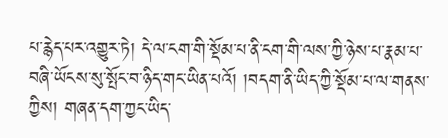པ་རྙེད་པར་འགྱུར་ཏེ། དེ་ལ་ངག་གི་སྡོམ་པ་ནི་ངག་གི་ལས་ཀྱི་ཉེས་པ་རྣམ་པ་བཞི་ཡོངས་སུ་སྤོང་བ་ཉིད་གང་ཡིན་པའོ། །བདག་ནི་ཡིད་ཀྱི་སྡོམ་པ་ལ་གནས་ཀྱིས། གཞན་དག་ཀྱང་ཡིད་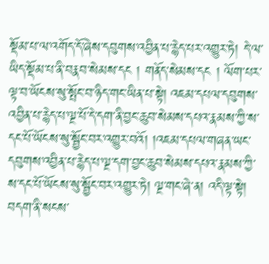སྡོམ་པ་ལ་འགོད་དོ་ཞེས་དབུགས་འབྱིན་པ་རྙེད་པར་འགྱུར་ཏེ། དེ་ལ་ཡིད་སྡོམ་པ་ནི་བརྣབ་སེམས་དང ། གནོད་སེམས་དང ། ལོག་པར་ལྟ་བ་ཡོངས་སུ་སྤོང་བ་ཉིད་གང་ཡིན་པ་སྟེ། འཇམ་དཔལ་དབུགས་འབྱིན་པ་རྙེད་པ་ལྔ་པོ་དེ་དག་ནི་བྱང་ཆུབ་སེམས་དཔའ་རྣམས་ཀྱི་ས་དང་པོ་ཡོངས་སུ་སྦྱོང་བར་འགྱུར་བའོ། །འཇམ་དཔལ་གཞན་ཡང་དབུགས་འབྱིན་པ་རྙེད་པ་ལྔ་དག་བྱང་ཆུབ་སེམས་དཔའ་རྣམས་ཀྱི་ས་དང་པོ་ཡོངས་སུ་སྦྱོང་བར་འགྱུར་ཏེ། ལྔ་གང་ཞེ་ན། འདི་ལྟ་སྟེ། བདག་ནི་སངས་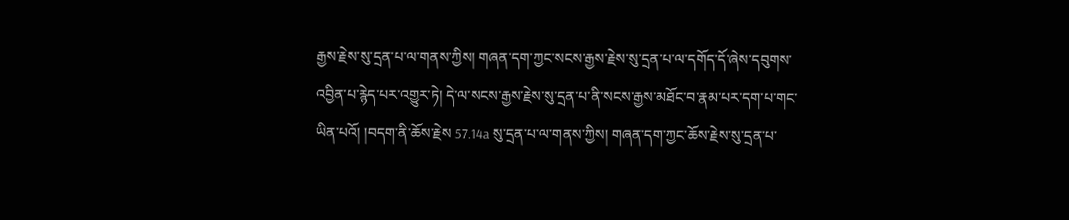རྒྱས་རྗེས་སུ་དྲན་པ་ལ་གནས་ཀྱིས། གཞན་དག་ཀྱང་སངས་རྒྱས་རྗེས་སུ་དྲན་པ་ལ་དགོད་དོ་ཞེས་དབུགས་འབྱིན་པ་རྙེད་པར་འགྱུར་ཏེ། དེ་ལ་སངས་རྒྱས་རྗེས་སུ་དྲན་པ་ནི་སངས་རྒྱས་མཐོང་བ་རྣམ་པར་དག་པ་གང་ཡིན་པའོ། །བདག་ནི་ཆོས་རྗེས 57.14a སུ་དྲན་པ་ལ་གནས་ཀྱིས། གཞན་དག་ཀྱང་ཆོས་རྗེས་སུ་དྲན་པ་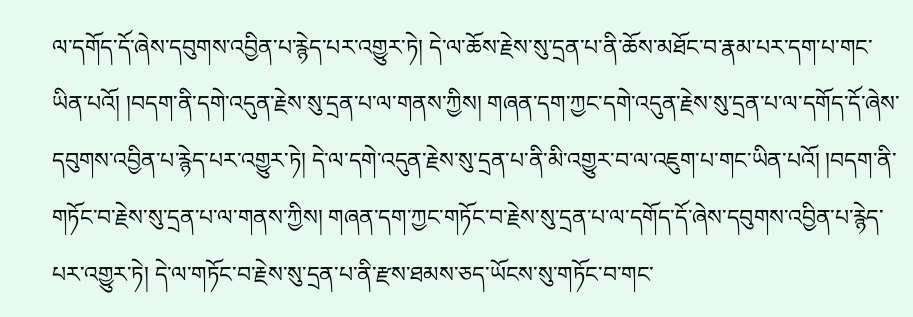ལ་དགོད་དོ་ཞེས་དབུགས་འབྱིན་པ་རྙེད་པར་འགྱུར་ཏེ། དེ་ལ་ཆོས་རྗེས་སུ་དྲན་པ་ནི་ཆོས་མཐོང་བ་རྣམ་པར་དག་པ་གང་ཡིན་པའོ། །བདག་ནི་དགེ་འདུན་རྗེས་སུ་དྲན་པ་ལ་གནས་ཀྱིས། གཞན་དག་ཀྱང་དགེ་འདུན་རྗེས་སུ་དྲན་པ་ལ་དགོད་དོ་ཞེས་དབུགས་འབྱིན་པ་རྙེད་པར་འགྱུར་ཏེ། དེ་ལ་དགེ་འདུན་རྗེས་སུ་དྲན་པ་ནི་མི་འགྱུར་བ་ལ་འཇུག་པ་གང་ཡིན་པའོ། །བདག་ནི་གཏོང་བ་རྗེས་སུ་དྲན་པ་ལ་གནས་ཀྱིས། གཞན་དག་ཀྱང་གཏོང་བ་རྗེས་སུ་དྲན་པ་ལ་དགོད་དོ་ཞེས་དབུགས་འབྱིན་པ་རྙེད་པར་འགྱུར་ཏེ། དེ་ལ་གཏོང་བ་རྗེས་སུ་དྲན་པ་ནི་རྫས་ཐམས་ཅད་ཡོངས་སུ་གཏོང་བ་གང་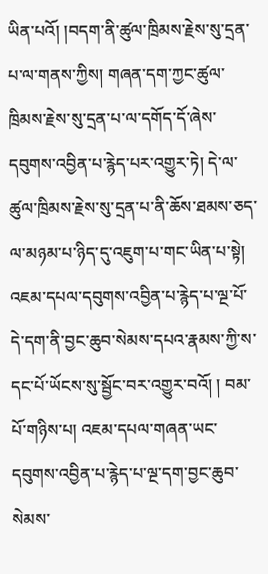ཡིན་པའོ། །བདག་ནི་ཚུལ་ཁྲིམས་རྗེས་སུ་དྲན་པ་ལ་གནས་ཀྱིས། གཞན་དག་ཀྱང་ཚུལ་ཁྲིམས་རྗེས་སུ་དྲན་པ་ལ་དགོད་དོ་ཞེས་དབུགས་འབྱིན་པ་རྙེད་པར་འགྱུར་ཏེ། དེ་ལ་ཚུལ་ཁྲིམས་རྗེས་སུ་དྲན་པ་ནི་ཆོས་ཐམས་ཅད་ལ་མཉམ་པ་ཉིད་དུ་འཇུག་པ་གང་ཡིན་པ་སྟེ། འཇམ་དཔལ་དབུགས་འབྱིན་པ་རྙེད་པ་ལྔ་པོ་དེ་དག་ནི་བྱང་ཆུབ་སེམས་དཔའ་རྣམས་ཀྱི་ས་དང་པོ་ཡོངས་སུ་སྦྱོང་བར་འགྱུར་བའོ། ། བམ་པོ་གཉིས་པ། འཇམ་དཔལ་གཞན་ཡང་དབུགས་འབྱིན་པ་རྙེད་པ་ལྔ་དག་བྱང་ཆུབ་སེམས་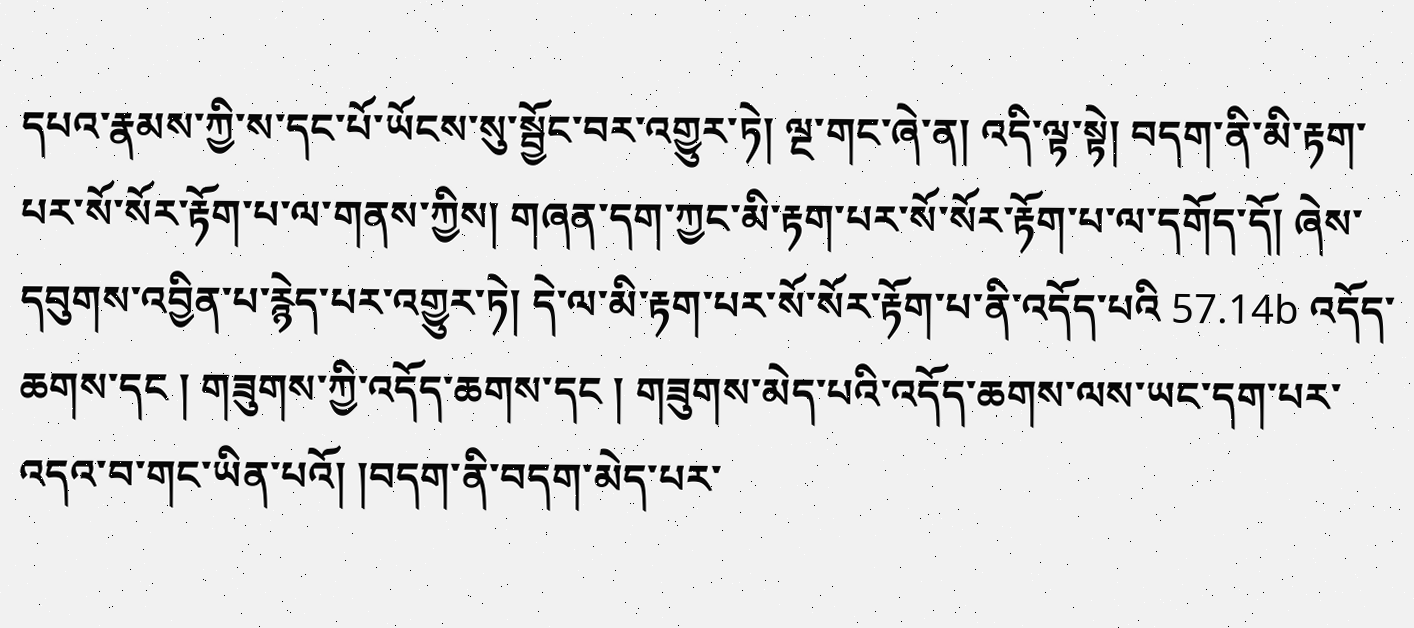དཔའ་རྣམས་ཀྱི་ས་དང་པོ་ཡོངས་སུ་སྦྱོང་བར་འགྱུར་ཏེ། ལྔ་གང་ཞེ་ན། འདི་ལྟ་སྟེ། བདག་ནི་མི་རྟག་པར་སོ་སོར་རྟོག་པ་ལ་གནས་ཀྱིས། གཞན་དག་ཀྱང་མི་རྟག་པར་སོ་སོར་རྟོག་པ་ལ་དགོད་དོ། ཞེས་དབུགས་འབྱིན་པ་རྙེད་པར་འགྱུར་ཏེ། དེ་ལ་མི་རྟག་པར་སོ་སོར་རྟོག་པ་ནི་འདོད་པའི 57.14b འདོད་ཆགས་དང ། གཟུགས་ཀྱི་འདོད་ཆགས་དང ། གཟུགས་མེད་པའི་འདོད་ཆགས་ལས་ཡང་དག་པར་འདའ་བ་གང་ཡིན་པའོ། །བདག་ནི་བདག་མེད་པར་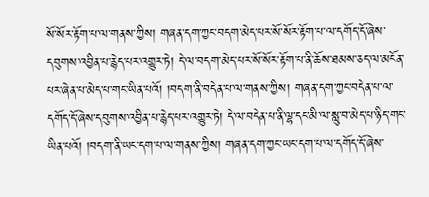སོ་སོར་རྟོག་པ་ལ་གནས་ཀྱིས། གཞན་དག་ཀྱང་བདག་མེད་པར་སོ་སོར་རྟོག་པ་ལ་དགོད་དོ་ཞེས་དབུགས་འབྱིན་པ་རྙེད་པར་འགྱུར་ཏེ། དེ་ལ་བདག་མེད་པར་སོ་སོར་རྟོག་པ་ནི་ཆོས་ཐམས་ཅད་ལ་མངོན་པར་ཞེན་པ་མེད་པ་གང་ཡིན་པའོ། །བདག་ནི་བདེན་པ་ལ་གནས་ཀྱིས། གཞན་དག་ཀྱང་བདེན་པ་ལ་དགོད་དོ་ཞེས་དབུགས་འབྱིན་པ་རྙེད་པར་འགྱུར་ཏེ། དེ་ལ་བདེན་པ་ནི་ལྷ་དང་མི་ལ་སླུ་བ་མེད་པ་ཉིད་གང་ཡིན་པའོ། །བདག་ནི་ཡང་དག་པ་ལ་གནས་ཀྱིས། གཞན་དག་ཀྱང་ཡང་དག་པ་ལ་དགོད་དོ་ཞེས་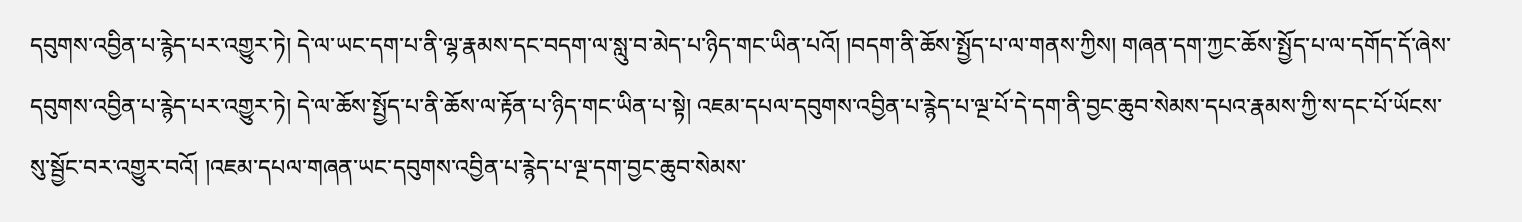དབུགས་འབྱིན་པ་རྙེད་པར་འགྱུར་ཏེ། དེ་ལ་ཡང་དག་པ་ནི་ལྷ་རྣམས་དང་བདག་ལ་སླུ་བ་མེད་པ་ཉིད་གང་ཡིན་པའོ། །བདག་ནི་ཆོས་སྤྱོད་པ་ལ་གནས་ཀྱིས། གཞན་དག་ཀྱང་ཆོས་སྤྱོད་པ་ལ་དགོད་དོ་ཞེས་དབུགས་འབྱིན་པ་རྙེད་པར་འགྱུར་ཏེ། དེ་ལ་ཆོས་སྤྱོད་པ་ནི་ཆོས་ལ་རྟོན་པ་ཉིད་གང་ཡིན་པ་སྟེ། འཇམ་དཔལ་དབུགས་འབྱིན་པ་རྙེད་པ་ལྔ་པོ་དེ་དག་ནི་བྱང་ཆུབ་སེམས་དཔའ་རྣམས་ཀྱི་ས་དང་པོ་ཡོངས་སུ་སྦྱོང་བར་འགྱུར་བའོ། །འཇམ་དཔལ་གཞན་ཡང་དབུགས་འབྱིན་པ་རྙེད་པ་ལྔ་དག་བྱང་ཆུབ་སེམས་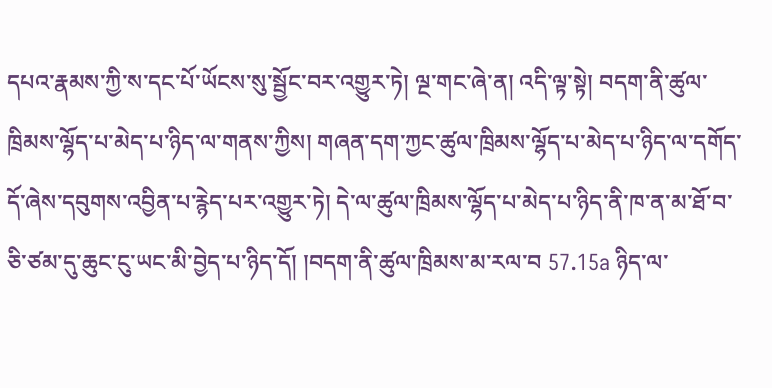དཔའ་རྣམས་ཀྱི་ས་དང་པོ་ཡོངས་སུ་སྦྱོང་བར་འགྱུར་ཏེ། ལྔ་གང་ཞེ་ན། འདི་ལྟ་སྟེ། བདག་ནི་ཚུལ་ཁྲིམས་ལྷོད་པ་མེད་པ་ཉིད་ལ་གནས་ཀྱིས། གཞན་དག་ཀྱང་ཚུལ་ཁྲིམས་ལྷོད་པ་མེད་པ་ཉིད་ལ་དགོད་དོ་ཞེས་དབུགས་འབྱིན་པ་རྙེད་པར་འགྱུར་ཏེ། དེ་ལ་ཚུལ་ཁྲིམས་ལྷོད་པ་མེད་པ་ཉིད་ནི་ཁ་ན་མ་ཐོ་བ་ཅི་ཙམ་དུ་ཆུང་ངུ་ཡང་མི་བྱེད་པ་ཉིད་དོ། །བདག་ནི་ཚུལ་ཁྲིམས་མ་རལ་བ 57.15a ཉིད་ལ་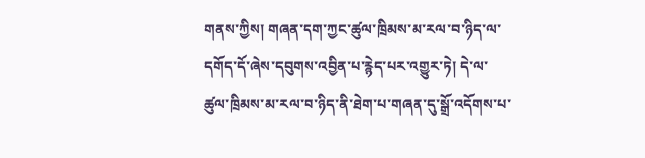གནས་ཀྱིས། གཞན་དག་ཀྱང་ཚུལ་ཁྲིམས་མ་རལ་བ་ཉིད་ལ་དགོད་དོ་ཞེས་དབུགས་འབྱིན་པ་རྙེད་པར་འགྱུར་ཏེ། དེ་ལ་ཚུལ་ཁྲིམས་མ་རལ་བ་ཉིད་ནི་ཐེག་པ་གཞན་དུ་སྒྲོ་འདོགས་པ་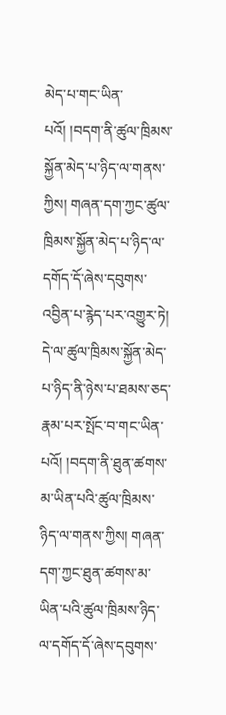མེད་པ་གང་ཡིན་པའོ། །བདག་ནི་ཚུལ་ཁྲིམས་སྐྱོན་མེད་པ་ཉིད་ལ་གནས་ཀྱིས། གཞན་དག་ཀྱང་ཚུལ་ཁྲིམས་སྐྱོན་མེད་པ་ཉིད་ལ་དགོད་དོ་ཞེས་དབུགས་འབྱིན་པ་རྙེད་པར་འགྱུར་ཏེ། དེ་ལ་ཚུལ་ཁྲིམས་སྐྱོན་མེད་པ་ཉིད་ནི་ཉེས་པ་ཐམས་ཅད་རྣམ་པར་སྤོང་བ་གང་ཡིན་པའོ། །བདག་ནི་ཐུན་ཚགས་མ་ཡིན་པའི་ཚུལ་ཁྲིམས་ཉིད་ལ་གནས་ཀྱིས། གཞན་དག་ཀྱང་ཐུན་ཚགས་མ་ཡིན་པའི་ཚུལ་ཁྲིམས་ཉིད་ལ་དགོད་དོ་ཞེས་དབུགས་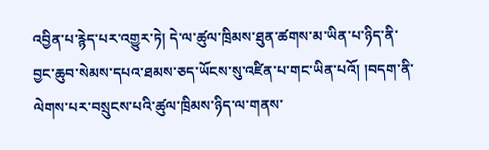འབྱིན་པ་རྙེད་པར་འགྱུར་ཏེ། དེ་ལ་ཚུལ་ཁྲིམས་ཐུན་ཚགས་མ་ཡིན་པ་ཉིད་ནི་བྱང་ཆུབ་སེམས་དཔའ་ཐམས་ཅད་ཡོངས་སུ་འཛིན་པ་གང་ཡིན་པའོ། །བདག་ནི་ལེགས་པར་བསྲུངས་པའི་ཚུལ་ཁྲིམས་ཉིད་ལ་གནས་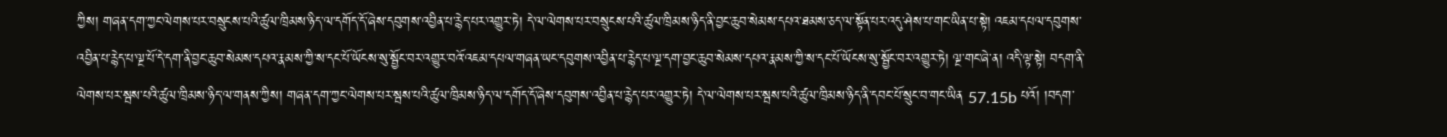ཀྱིས། གཞན་དག་ཀྱང་ལེགས་པར་བསྲུངས་པའི་ཚུལ་ཁྲིམས་ཉིད་ལ་དགོད་དོ་ཞེས་དབུགས་འབྱིན་པ་རྙེད་པར་འགྱུར་ཏེ། དེ་ལ་ལེགས་པར་བསྲུངས་པའི་ཚུལ་ཁྲིམས་ཉིད་ནི་བྱང་ཆུབ་སེམས་དཔའ་ཐམས་ཅད་ལ་སྟོན་པར་འདུ་ཤེས་པ་གང་ཡིན་པ་སྟེ། འཇམ་དཔལ་དབུགས་འབྱིན་པ་རྙེད་པ་ལྔ་པོ་དེ་དག་ནི་བྱང་ཆུབ་སེམས་དཔའ་རྣམས་ཀྱི་ས་དང་པོ་ཡོངས་སུ་སྦྱོང་བར་འགྱུར་བའོ་འཇམ་དཔལ་གཞན་ཡང་དབུགས་འབྱིན་པ་རྙེད་པ་ལྔ་དག་བྱང་ཆུབ་སེམས་དཔའ་རྣམས་ཀྱི་ས་དང་པོ་ཡོངས་སུ་སྦྱོང་བར་འགྱུར་ཏེ། ལྔ་གང་ཞེ་ན། འདི་ལྟ་སྟེ། བདག་ནི་ལེགས་པར་སྦས་པའི་ཚུལ་ཁྲིམས་ཉིད་ལ་གནས་ཀྱིས། གཞན་དག་ཀྱང་ལེགས་པར་སྦས་པའི་ཚུལ་ཁྲིམས་ཉིད་ལ་དགོད་དོ་ཞེས་དབུགས་འབྱིན་པ་རྙེད་པར་འགྱུར་ཏེ། དེ་ལ་ལེགས་པར་སྦས་པའི་ཚུལ་ཁྲིམས་ཉིད་ནི་དབང་པོ་སྲུང་བ་གང་ཡིན 57.15b པའོ། །བདག་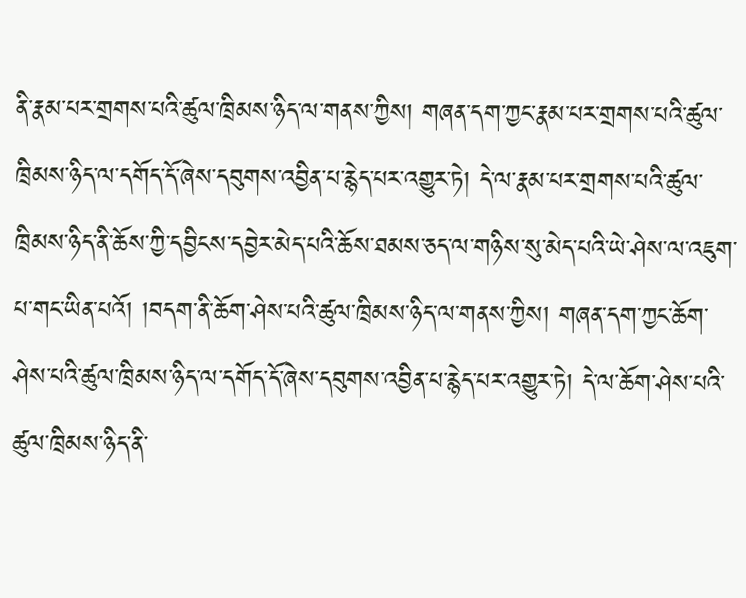ནི་རྣམ་པར་གྲགས་པའི་ཚུལ་ཁྲིམས་ཉིད་ལ་གནས་ཀྱིས། གཞན་དག་ཀྱང་རྣམ་པར་གྲགས་པའི་ཚུལ་ཁྲིམས་ཉིད་ལ་དགོད་དོ་ཞེས་དབུགས་འབྱིན་པ་རྙེད་པར་འགྱུར་ཏེ། དེ་ལ་རྣམ་པར་གྲགས་པའི་ཚུལ་ཁྲིམས་ཉིད་ནི་ཆོས་ཀྱི་དབྱིངས་དབྱེར་མེད་པའི་ཆོས་ཐམས་ཅད་ལ་གཉིས་སུ་མེད་པའི་ཡེ་ཤེས་ལ་འཇུག་པ་གང་ཡིན་པའོ། །བདག་ནི་ཆོག་ཤེས་པའི་ཚུལ་ཁྲིམས་ཉིད་ལ་གནས་ཀྱིས། གཞན་དག་ཀྱང་ཆོག་ཤེས་པའི་ཚུལ་ཁྲིམས་ཉིད་ལ་དགོད་དོ་ཞེས་དབུགས་འབྱིན་པ་རྙེད་པར་འགྱུར་ཏེ། དེ་ལ་ཆོག་ཤེས་པའི་ཚུལ་ཁྲིམས་ཉིད་ནི་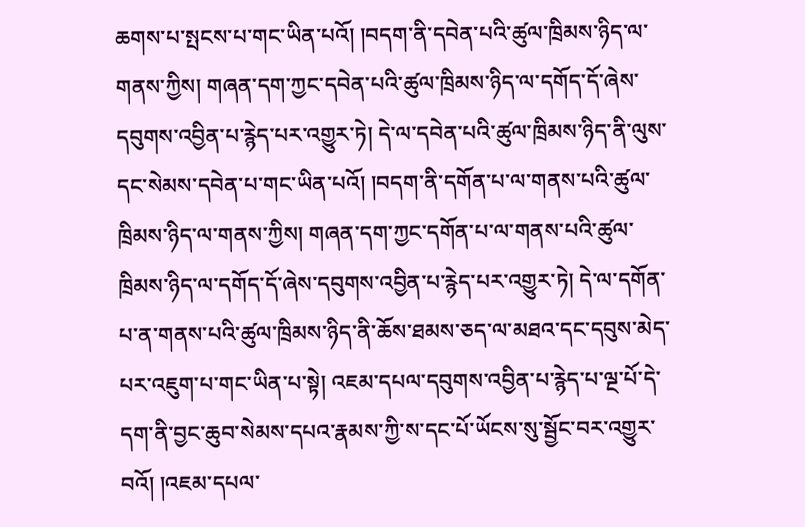ཆགས་པ་སྤངས་པ་གང་ཡིན་པའོ། །བདག་ནི་དབེན་པའི་ཚུལ་ཁྲིམས་ཉིད་ལ་གནས་ཀྱིས། གཞན་དག་ཀྱང་དབེན་པའི་ཚུལ་ཁྲིམས་ཉིད་ལ་དགོད་དོ་ཞེས་དབུགས་འབྱིན་པ་རྙེད་པར་འགྱུར་ཏེ། དེ་ལ་དབེན་པའི་ཚུལ་ཁྲིམས་ཉིད་ནི་ལུས་དང་སེམས་དབེན་པ་གང་ཡིན་པའོ། །བདག་ནི་དགོན་པ་ལ་གནས་པའི་ཚུལ་ཁྲིམས་ཉིད་ལ་གནས་ཀྱིས། གཞན་དག་ཀྱང་དགོན་པ་ལ་གནས་པའི་ཚུལ་ཁྲིམས་ཉིད་ལ་དགོད་དོ་ཞེས་དབུགས་འབྱིན་པ་རྙེད་པར་འགྱུར་ཏེ། དེ་ལ་དགོན་པ་ན་གནས་པའི་ཚུལ་ཁྲིམས་ཉིད་ནི་ཆོས་ཐམས་ཅད་ལ་མཐའ་དང་དབུས་མེད་པར་འཇུག་པ་གང་ཡིན་པ་སྟེ། འཇམ་དཔལ་དབུགས་འབྱིན་པ་རྙེད་པ་ལྔ་པོ་དེ་དག་ནི་བྱང་ཆུབ་སེམས་དཔའ་རྣམས་ཀྱི་ས་དང་པོ་ཡོངས་སུ་སྦྱོང་བར་འགྱུར་བའོ། །འཇམ་དཔལ་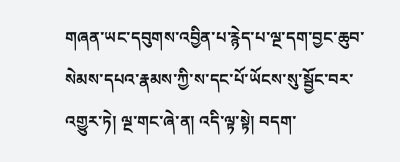གཞན་ཡང་དབུགས་འབྱིན་པ་རྙེད་པ་ལྔ་དག་བྱང་ཆུབ་སེམས་དཔའ་རྣམས་ཀྱི་ས་དང་པོ་ཡོངས་སུ་སྦྱོང་བར་འགྱུར་ཏེ། ལྔ་གང་ཞེ་ན། འདི་ལྟ་སྟེ། བདག་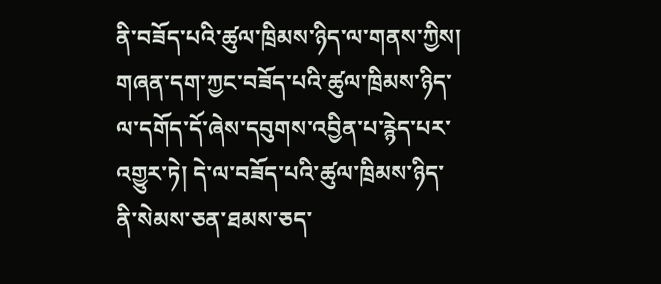ནི་བཟོད་པའི་ཚུལ་ཁྲིམས་ཉིད་ལ་གནས་ཀྱིས། གཞན་དག་ཀྱང་བཟོད་པའི་ཚུལ་ཁྲིམས་ཉིད་ལ་དགོད་དོ་ཞེས་དབུགས་འབྱིན་པ་རྙེད་པར་འགྱུར་ཏེ། དེ་ལ་བཟོད་པའི་ཚུལ་ཁྲིམས་ཉིད་ནི་སེམས་ཅན་ཐམས་ཅད་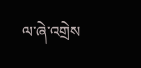ལ་ཞེ་འགྲེས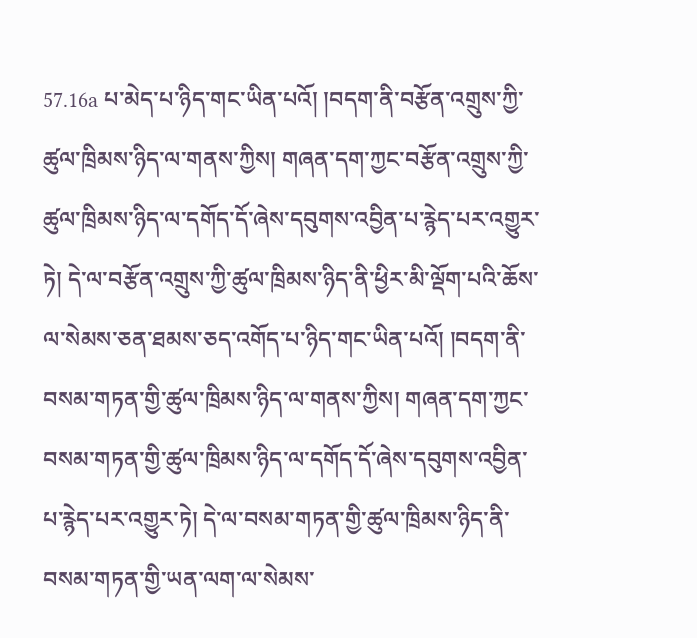57.16a པ་མེད་པ་ཉིད་གང་ཡིན་པའོ། །བདག་ནི་བརྩོན་འགྲུས་ཀྱི་ཚུལ་ཁྲིམས་ཉིད་ལ་གནས་ཀྱིས། གཞན་དག་ཀྱང་བརྩོན་འགྲུས་ཀྱི་ཚུལ་ཁྲིམས་ཉིད་ལ་དགོད་དོ་ཞེས་དབུགས་འབྱིན་པ་རྙེད་པར་འགྱུར་ཏེ། དེ་ལ་བརྩོན་འགྲུས་ཀྱི་ཚུལ་ཁྲིམས་ཉིད་ནི་ཕྱིར་མི་ལྡོག་པའི་ཆོས་ལ་སེམས་ཅན་ཐམས་ཅད་འགོད་པ་ཉིད་གང་ཡིན་པའོ། །བདག་ནི་བསམ་གཏན་གྱི་ཚུལ་ཁྲིམས་ཉིད་ལ་གནས་ཀྱིས། གཞན་དག་ཀྱང་བསམ་གཏན་གྱི་ཚུལ་ཁྲིམས་ཉིད་ལ་དགོད་དོ་ཞེས་དབུགས་འབྱིན་པ་རྙེད་པར་འགྱུར་ཏེ། དེ་ལ་བསམ་གཏན་གྱི་ཚུལ་ཁྲིམས་ཉིད་ནི་བསམ་གཏན་གྱི་ཡན་ལག་ལ་སེམས་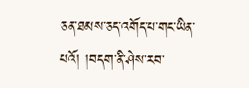ཅན་ཐམས་ཅད་འགོད་པ་གང་ཡིན་པའོ། །བདག་ནི་ཤེས་རབ་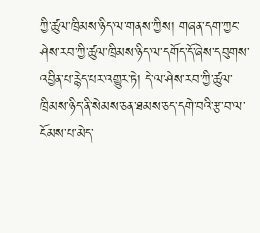ཀྱི་ཚུལ་ཁྲིམས་ཉིད་ལ་གནས་ཀྱིས། གཞན་དག་ཀྱང་ཤེས་རབ་ཀྱི་ཚུལ་ཁྲིམས་ཉིད་ལ་དགོད་དོ་ཞེས་དབུགས་འབྱིན་པ་རྙེད་པར་འགྱུར་ཏེ། དེ་ལ་ཤེས་རབ་ཀྱི་ཚུལ་ཁྲིམས་ཉིད་ནི་སེམས་ཅན་ཐམས་ཅད་དགེ་བའི་རྩ་བ་ལ་ངོམས་པ་མེད་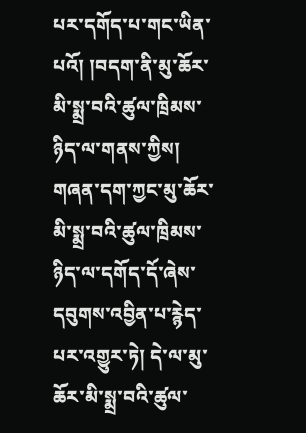པར་དགོད་པ་གང་ཡིན་པའོ། །བདག་ནི་མུ་ཆོར་མི་སྨྲ་བའི་ཚུལ་ཁྲིམས་ཉིད་ལ་གནས་ཀྱིས། གཞན་དག་ཀྱང་མུ་ཆོར་མི་སྨྲ་བའི་ཚུལ་ཁྲིམས་ཉིད་ལ་དགོད་དོ་ཞེས་དབུགས་འབྱིན་པ་རྙེད་པར་འགྱུར་ཏེ། དེ་ལ་མུ་ཆོར་མི་སྨྲ་བའི་ཚུལ་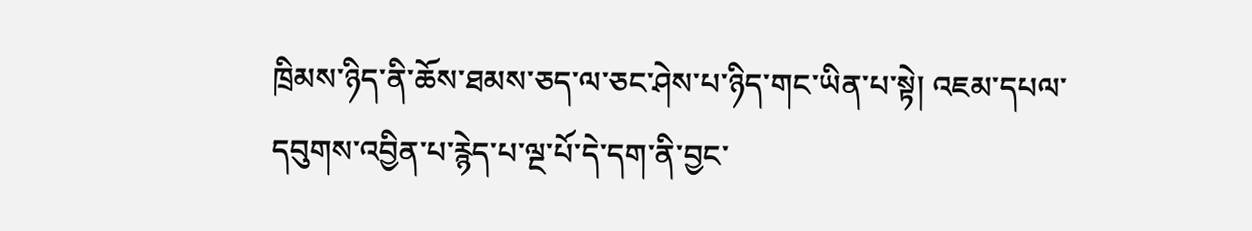ཁྲིམས་ཉིད་ནི་ཆོས་ཐམས་ཅད་ལ་ཅང་ཤེས་པ་ཉིད་གང་ཡིན་པ་སྟེ། འཇམ་དཔལ་དབུགས་འབྱིན་པ་རྙེད་པ་ལྔ་པོ་དེ་དག་ནི་བྱང་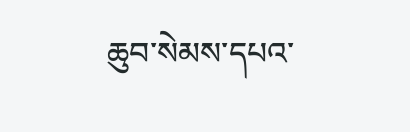ཆུབ་སེམས་དཔའ་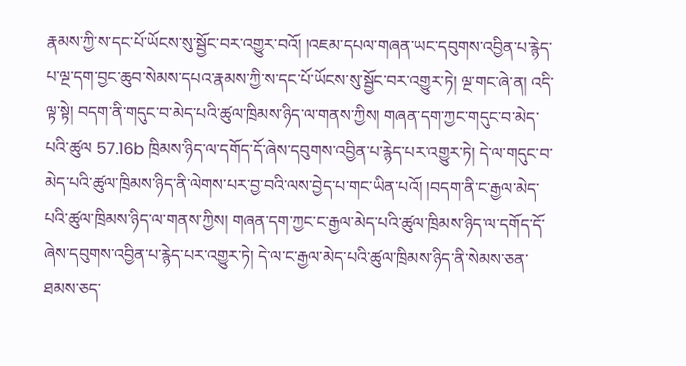རྣམས་ཀྱི་ས་དང་པོ་ཡོངས་སུ་སྦྱོང་བར་འགྱུར་བའོ། །འཇམ་དཔལ་གཞན་ཡང་དབུགས་འབྱིན་པ་རྙེད་པ་ལྔ་དག་བྱང་ཆུབ་སེམས་དཔའ་རྣམས་ཀྱི་ས་དང་པོ་ཡོངས་སུ་སྦྱོང་བར་འགྱུར་ཏེ། ལྔ་གང་ཞེ་ན། འདི་ལྟ་སྟེ། བདག་ནི་གདུང་བ་མེད་པའི་ཚུལ་ཁྲིམས་ཉིད་ལ་གནས་ཀྱིས། གཞན་དག་ཀྱང་གདུང་བ་མེད་པའི་ཚུལ 57.16b ཁྲིམས་ཉིད་ལ་དགོད་དོ་ཞེས་དབུགས་འབྱིན་པ་རྙེད་པར་འགྱུར་ཏེ། དེ་ལ་གདུང་བ་མེད་པའི་ཚུལ་ཁྲིམས་ཉིད་ནི་ལེགས་པར་བྱ་བའི་ལས་བྱེད་པ་གང་ཡིན་པའོ། །བདག་ནི་ང་རྒྱལ་མེད་པའི་ཚུལ་ཁྲིམས་ཉིད་ལ་གནས་ཀྱིས། གཞན་དག་ཀྱང་ང་རྒྱལ་མེད་པའི་ཚུལ་ཁྲིམས་ཉིད་ལ་དགོད་དོ་ཞེས་དབུགས་འབྱིན་པ་རྙེད་པར་འགྱུར་ཏེ། དེ་ལ་ང་རྒྱལ་མེད་པའི་ཚུལ་ཁྲིམས་ཉིད་ནི་སེམས་ཅན་ཐམས་ཅད་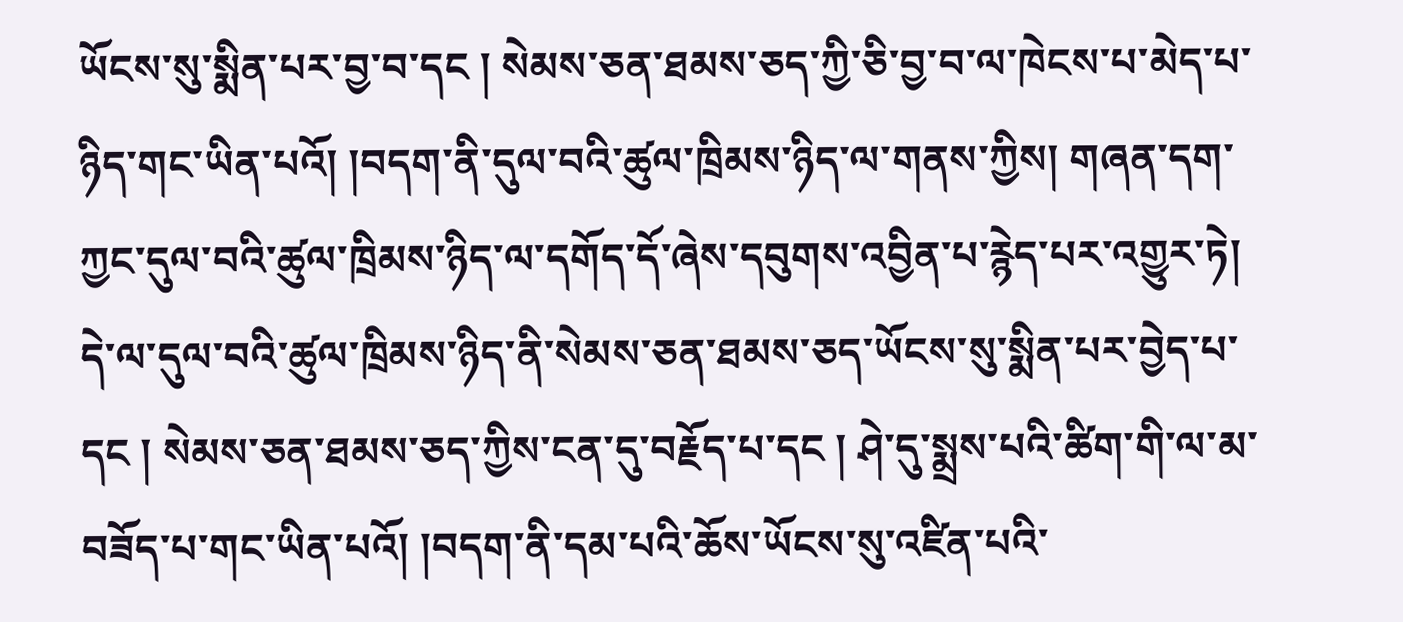ཡོངས་སུ་སྨིན་པར་བྱ་བ་དང ། སེམས་ཅན་ཐམས་ཅད་ཀྱི་ཅི་བྱ་བ་ལ་ཁེངས་པ་མེད་པ་ཉིད་གང་ཡིན་པའོ། །བདག་ནི་དུལ་བའི་ཚུལ་ཁྲིམས་ཉིད་ལ་གནས་ཀྱིས། གཞན་དག་ཀྱང་དུལ་བའི་ཚུལ་ཁྲིམས་ཉིད་ལ་དགོད་དོ་ཞེས་དབུགས་འབྱིན་པ་རྙེད་པར་འགྱུར་ཏེ། དེ་ལ་དུལ་བའི་ཚུལ་ཁྲིམས་ཉིད་ནི་སེམས་ཅན་ཐམས་ཅད་ཡོངས་སུ་སྨིན་པར་བྱེད་པ་དང ། སེམས་ཅན་ཐམས་ཅད་ཀྱིས་ངན་དུ་བརྗོད་པ་དང ། ཤེ་དུ་སྨྲས་པའི་ཚིག་གི་ལ་མ་བཟོད་པ་གང་ཡིན་པའོ། །བདག་ནི་དམ་པའི་ཆོས་ཡོངས་སུ་འཛིན་པའི་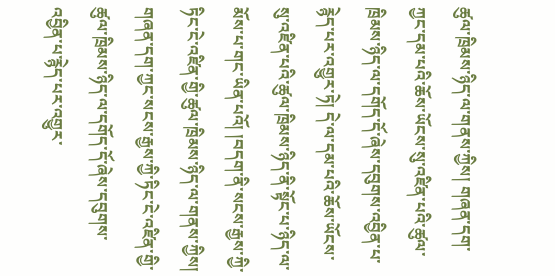ཚུལ་ཁྲིམས་ཉིད་ལ་གནས་ཀྱིས། གཞན་དག་ཀྱང་དམ་པའི་ཆོས་ཡོངས་སུ་འཛིན་པའི་ཚུལ་ཁྲིམས་ཉིད་ལ་དགོད་དོ་ཞེས་དབུགས་འབྱིན་པ་རྙེད་པར་འགྱུར་ཏེ། དེ་ལ་དམ་པའི་ཆོས་ཡོངས་སུ་འཛིན་པའི་ཚུལ་ཁྲིམས་ཉིད་ནི་སྟོང་པ་ཉིད་ལ་མོས་པ་གང་ཡིན་པའོ། །བདག་ནི་སངས་རྒྱས་ཀྱི་ཏིང་ངེ་འཛིན་གྱི་ཚུལ་ཁྲིམས་ཉིད་ལ་གནས་ཀྱིས། གཞན་དག་ཀྱང་སངས་རྒྱས་ཀྱི་ཏིང་ངེ་འཛིན་གྱི་ཚུལ་ཁྲིམས་ཉིད་ལ་དགོད་དོ་ཞེས་དབུགས་འབྱིན་པ་རྙེད་པར་འགྱུར་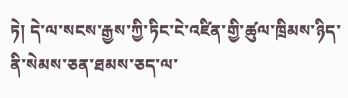ཏེ། དེ་ལ་སངས་རྒྱས་ཀྱི་ཏིང་ངེ་འཛིན་གྱི་ཚུལ་ཁྲིམས་ཉིད་ནི་སེམས་ཅན་ཐམས་ཅད་ལ་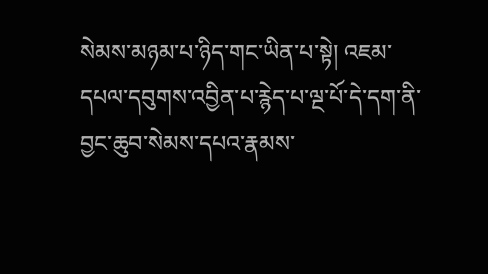སེམས་མཉམ་པ་ཉིད་གང་ཡིན་པ་སྟེ། འཇམ་དཔལ་དབུགས་འབྱིན་པ་རྙེད་པ་ལྔ་པོ་དེ་དག་ནི་བྱང་ཆུབ་སེམས་དཔའ་རྣམས་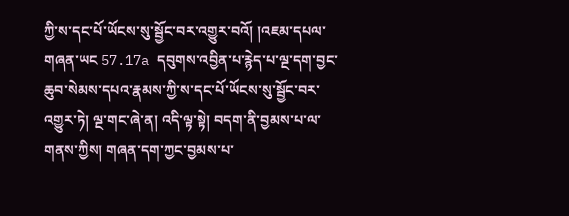ཀྱི་ས་དང་པོ་ཡོངས་སུ་སྦྱོང་བར་འགྱུར་བའོ། །འཇམ་དཔལ་གཞན་ཡང 57.17a དབུགས་འབྱིན་པ་རྙེད་པ་ལྔ་དག་བྱང་ཆུབ་སེམས་དཔའ་རྣམས་ཀྱི་ས་དང་པོ་ཡོངས་སུ་སྦྱོང་བར་འགྱུར་ཏེ། ལྔ་གང་ཞེ་ན། འདི་ལྟ་སྟེ། བདག་ནི་བྱམས་པ་ལ་གནས་ཀྱིས། གཞན་དག་ཀྱང་བྱམས་པ་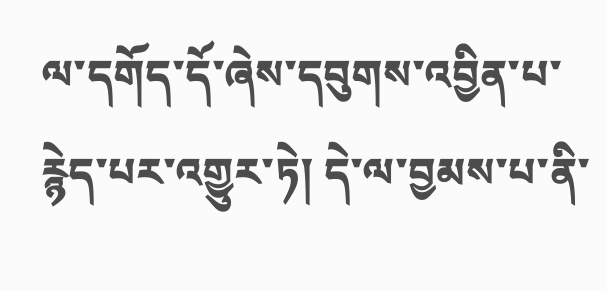ལ་དགོད་དོ་ཞེས་དབུགས་འབྱིན་པ་རྙེད་པར་འགྱུར་ཏེ། དེ་ལ་བྱམས་པ་ནི་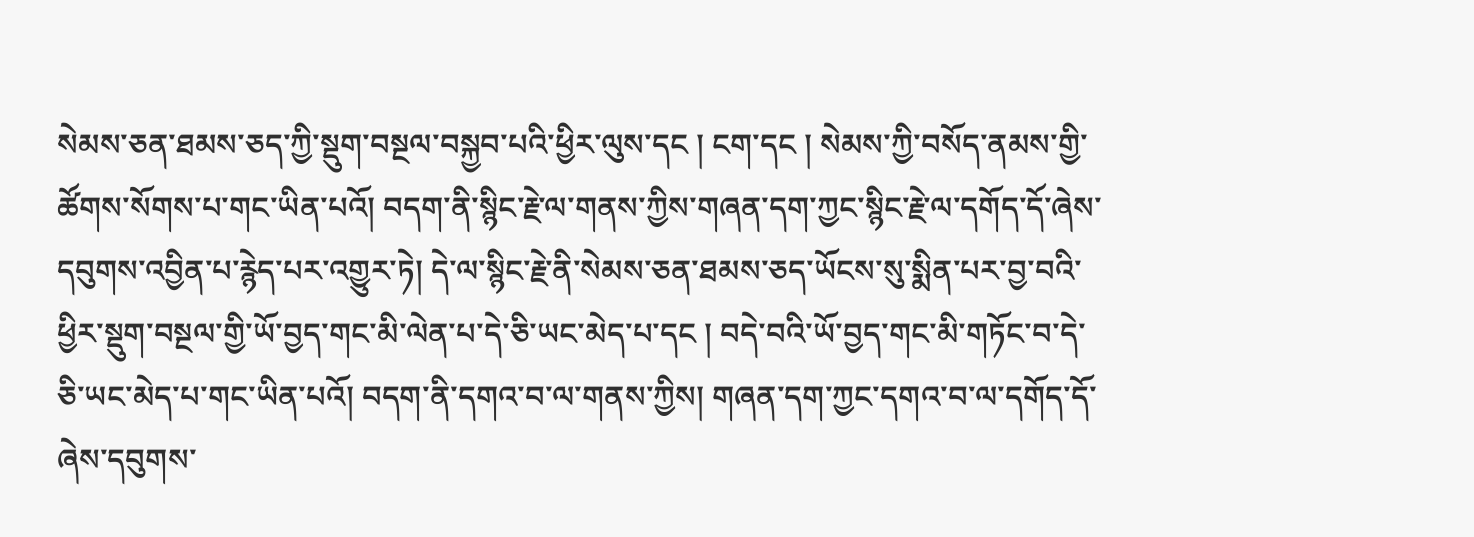སེམས་ཅན་ཐམས་ཅད་ཀྱི་སྡུག་བསྔལ་བསྐྱབ་པའི་ཕྱིར་ལུས་དང ། ངག་དང ། སེམས་ཀྱི་བསོད་ནམས་གྱི་ཚོགས་སོགས་པ་གང་ཡིན་པའོ། བདག་ནི་སྙིང་རྗེ་ལ་གནས་ཀྱིས་གཞན་དག་ཀྱང་སྙིང་རྗེ་ལ་དགོད་དོ་ཞེས་དབུགས་འབྱིན་པ་རྙེད་པར་འགྱུར་ཏེ། དེ་ལ་སྙིང་རྗེ་ནི་སེམས་ཅན་ཐམས་ཅད་ཡོངས་སུ་སྨིན་པར་བྱ་བའི་ཕྱིར་སྡུག་བསྔལ་གྱི་ཡོ་བྱད་གང་མི་ལེན་པ་དེ་ཅི་ཡང་མེད་པ་དང ། བདེ་བའི་ཡོ་བྱད་གང་མི་གཏོང་བ་དེ་ཅི་ཡང་མེད་པ་གང་ཡིན་པའོ། བདག་ནི་དགའ་བ་ལ་གནས་ཀྱིས། གཞན་དག་ཀྱང་དགའ་བ་ལ་དགོད་དོ་ཞེས་དབུགས་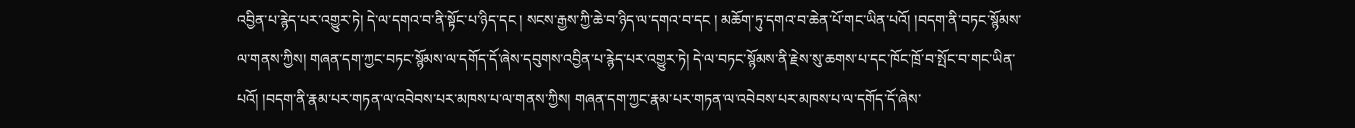འབྱིན་པ་རྙེད་པར་འགྱུར་ཏེ། དེ་ལ་དགའ་བ་ནི་སྟོང་པ་ཉིད་དང ། སངས་རྒྱས་ཀྱི་ཆེ་བ་ཉིད་ལ་དགའ་བ་དང ། མཆོག་ཏུ་དགའ་བ་ཆེན་པོ་གང་ཡིན་པའོ། །བདག་ནི་བཏང་སྙོམས་ལ་གནས་ཀྱིས། གཞན་དག་ཀྱང་བཏང་སྙོམས་ལ་དགོད་དོ་ཞེས་དབུགས་འབྱིན་པ་རྙེད་པར་འགྱུར་ཏེ། དེ་ལ་བཏང་སྙོམས་ནི་རྗེས་སུ་ཆགས་པ་དང་ཁོང་ཁྲོ་བ་སྤོང་བ་གང་ཡིན་པའོ། །བདག་ནི་རྣམ་པར་གཏན་ལ་འབེབས་པར་མཁས་པ་ལ་གནས་ཀྱིས། གཞན་དག་ཀྱང་རྣམ་པར་གཏན་ལ་འབེབས་པར་མཁས་པ་ལ་དགོད་དོ་ཞེས་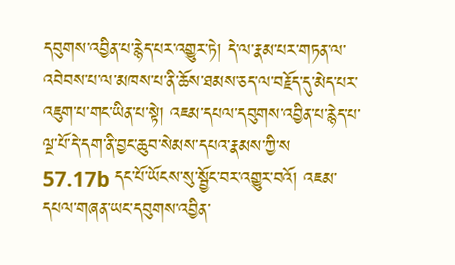དབུགས་འབྱིན་པ་རྙེད་པར་འགྱུར་ཏེ། དེ་ལ་རྣམ་པར་གཏན་ལ་འབེབས་པ་ལ་མཁས་པ་ནི་ཆོས་ཐམས་ཅད་ལ་བརྗོད་དུ་མེད་པར་འཇུག་པ་གང་ཡིན་པ་སྟེ། འཇམ་དཔལ་དབུགས་འབྱིན་པ་རྙེད་པ་ལྔ་པོ་དེ་དག་ནི་བྱང་ཆུབ་སེམས་དཔའ་རྣམས་ཀྱི་ས 57.17b དང་པོ་ཡོངས་སུ་སྦྱོང་བར་འགྱུར་བའོ། འཇམ་དཔལ་གཞན་ཡང་དབུགས་འབྱིན་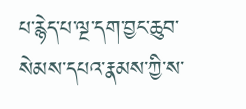པ་རྙེད་པ་ལྔ་དག་བྱང་ཆུབ་སེམས་དཔའ་རྣམས་ཀྱི་ས་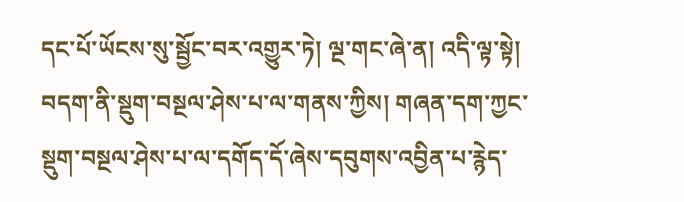དང་པོ་ཡོངས་སུ་སྦྱོང་བར་འགྱུར་ཏེ། ལྔ་གང་ཞེ་ན། འདི་ལྟ་སྟེ། བདག་ནི་སྡུག་བསྔལ་ཤེས་པ་ལ་གནས་ཀྱིས། གཞན་དག་ཀྱང་སྡུག་བསྔལ་ཤེས་པ་ལ་དགོད་དོ་ཞེས་དབུགས་འབྱིན་པ་རྙེད་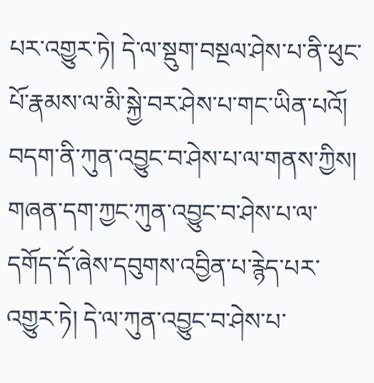པར་འགྱུར་ཏེ། དེ་ལ་སྡུག་བསྔལ་ཤེས་པ་ནི་ཕུང་པོ་རྣམས་ལ་མི་སྐྱེ་བར་ཤེས་པ་གང་ཡིན་པའོ། བདག་ནི་ཀུན་འབྱུང་བ་ཤེས་པ་ལ་གནས་ཀྱིས། གཞན་དག་ཀྱང་ཀུན་འབྱུང་བ་ཤེས་པ་ལ་དགོད་དོ་ཞེས་དབུགས་འབྱིན་པ་རྙེད་པར་འགྱུར་ཏེ། དེ་ལ་ཀུན་འབྱུང་བ་ཤེས་པ་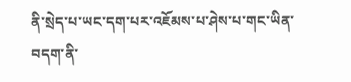ནི་སྲེད་པ་ཡང་དག་པར་འཇོམས་པ་ཤེས་པ་གང་ཡིན་བདག་ནི་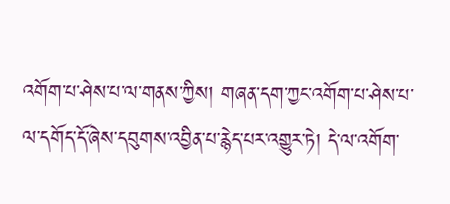འགོག་པ་ཤེས་པ་ལ་གནས་ཀྱིས། གཞན་དག་ཀྱང་འགོག་པ་ཤེས་པ་ལ་དགོད་དོ་ཞེས་དབུགས་འབྱིན་པ་རྙེད་པར་འགྱུར་ཏེ། དེ་ལ་འགོག་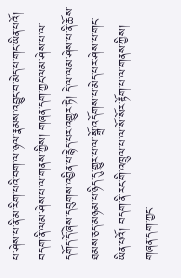པ་ཤེས་པ་ནི་མ་རིག་པའི་བག་ལ་ཉལ་རྣམས་འབྱུང་བ་མེད་པ་གང་ཡིན་པའོ། བདག་ནི་ལམ་ཤེས་པ་ལ་གནས་ཀྱིས། གཞན་དག་ཀྱང་ལམ་ཤེས་པ་ལ་དགོད་དོ་ཞེས་དབུགས་འབྱིན་པ་རྙེད་པར་འགྱུར་ཏེ། དེ་ལ་ལམ་ཤེས་པ་ནི་ཆོས་ཐམས་ཅད་མཉམ་པ་ཉིད་དུ་གྱུར་པ་ལ་སྒྲོ་འདོགས་པ་མེད་པར་ཤེས་པ་གང་ཡིན་པའོ། བདག་ནི་རང་གི་འཁྲུལ་པ་ལ་སོ་སོར་རྟོག་པ་ལ་གནས་ཀྱིས། གཞན་དག་ཀྱང་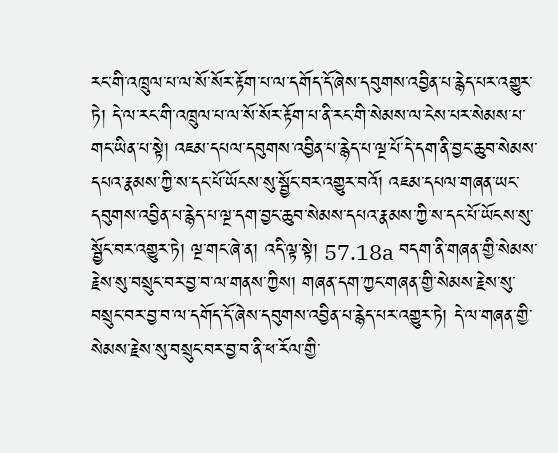རང་གི་འཁྲུལ་པ་ལ་སོ་སོར་རྟོག་པ་ལ་དགོད་དོ་ཞེས་དབུགས་འབྱིན་པ་རྙེད་པར་འགྱུར་ཏེ། དེ་ལ་རང་གི་འཁྲུལ་པ་ལ་སོ་སོར་རྟོག་པ་ནི་རང་གི་སེམས་ལ་ངེས་པར་སེམས་པ་གང་ཡིན་པ་སྟེ། འཇམ་དཔལ་དབུགས་འབྱིན་པ་རྙེད་པ་ལྔ་པོ་དེ་དག་ནི་བྱང་ཆུབ་སེམས་དཔའ་རྣམས་ཀྱི་ས་དང་པོ་ཡོངས་སུ་སྦྱོང་བར་འགྱུར་བའོ། འཇམ་དཔལ་གཞན་ཡང་དབུགས་འབྱིན་པ་རྙེད་པ་ལྔ་དག་བྱང་ཆུབ་སེམས་དཔའ་རྣམས་ཀྱི་ས་དང་པོ་ཡོངས་སུ་སྦྱོང་བར་འགྱུར་ཏེ། ལྔ་གང་ཞེ་ན། འདི་ལྟ་སྟེ། 57.18a བདག་ནི་གཞན་གྱི་སེམས་རྗེས་སུ་བསྲུང་བར་བྱ་བ་ལ་གནས་ཀྱིས། གཞན་དག་ཀྱང་གཞན་གྱི་སེམས་རྗེས་སུ་བསྲུང་བར་བྱ་བ་ལ་དགོད་དོ་ཞེས་དབུགས་འབྱིན་པ་རྙེད་པར་འགྱུར་ཏེ། དེ་ལ་གཞན་གྱི་སེམས་རྗེས་སུ་བསྲུང་བར་བྱ་བ་ནི་ཕ་རོལ་གྱི་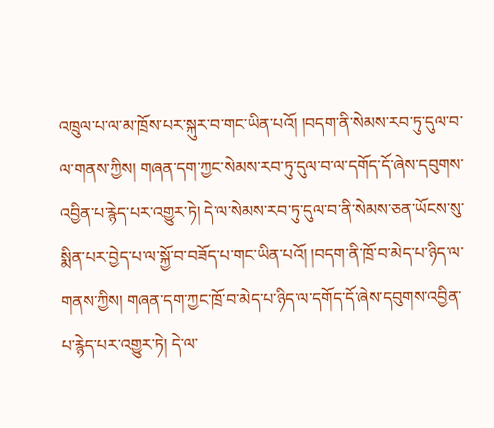འཁྲུལ་པ་ལ་མ་ཁྲོས་པར་སྐུར་བ་གང་ཡིན་པའོ། །བདག་ནི་སེམས་རབ་ཏུ་དུལ་བ་ལ་གནས་ཀྱིས། གཞན་དག་ཀྱང་སེམས་རབ་ཏུ་དུལ་བ་ལ་དགོད་དོ་ཞེས་དབུགས་འབྱིན་པ་རྙེད་པར་འགྱུར་ཏེ། དེ་ལ་སེམས་རབ་ཏུ་དུལ་བ་ནི་སེམས་ཅན་ཡོངས་སུ་སྨིན་པར་བྱེད་པ་ལ་སྐྱོ་བ་བཟོད་པ་གང་ཡིན་པའོ། །བདག་ནི་ཁྲོ་བ་མེད་པ་ཉིད་ལ་གནས་ཀྱིས། གཞན་དག་ཀྱང་ཁྲོ་བ་མེད་པ་ཉིད་ལ་དགོད་དོ་ཞེས་དབུགས་འབྱིན་པ་རྙེད་པར་འགྱུར་ཏེ། དེ་ལ་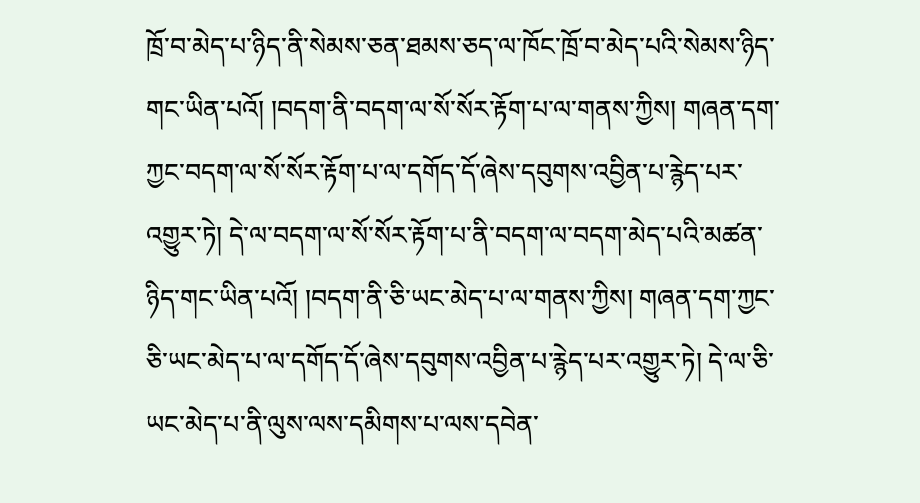ཁྲོ་བ་མེད་པ་ཉིད་ནི་སེམས་ཅན་ཐམས་ཅད་ལ་ཁོང་ཁྲོ་བ་མེད་པའི་སེམས་ཉིད་གང་ཡིན་པའོ། །བདག་ནི་བདག་ལ་སོ་སོར་རྟོག་པ་ལ་གནས་ཀྱིས། གཞན་དག་ཀྱང་བདག་ལ་སོ་སོར་རྟོག་པ་ལ་དགོད་དོ་ཞེས་དབུགས་འབྱིན་པ་རྙེད་པར་འགྱུར་ཏེ། དེ་ལ་བདག་ལ་སོ་སོར་རྟོག་པ་ནི་བདག་ལ་བདག་མེད་པའི་མཚན་ཉིད་གང་ཡིན་པའོ། །བདག་ནི་ཅི་ཡང་མེད་པ་ལ་གནས་ཀྱིས། གཞན་དག་ཀྱང་ཅི་ཡང་མེད་པ་ལ་དགོད་དོ་ཞེས་དབུགས་འབྱིན་པ་རྙེད་པར་འགྱུར་ཏེ། དེ་ལ་ཅི་ཡང་མེད་པ་ནི་ལུས་ལས་དམིགས་པ་ལས་དབེན་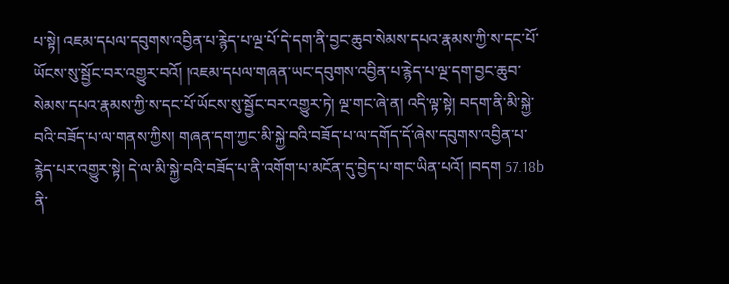པ་སྟེ། འཇམ་དཔལ་དབུགས་འབྱིན་པ་རྙེད་པ་ལྔ་པོ་དེ་དག་ནི་བྱང་ཆུབ་སེམས་དཔའ་རྣམས་ཀྱི་ས་དང་པོ་ཡོངས་སུ་སྦྱོང་བར་འགྱུར་བའོ། །འཇམ་དཔལ་གཞན་ཡང་དབུགས་འབྱིན་པ་རྙེད་པ་ལྔ་དག་བྱང་ཆུབ་སེམས་དཔའ་རྣམས་ཀྱི་ས་དང་པོ་ཡོངས་སུ་སྦྱོང་བར་འགྱུར་ཏེ། ལྔ་གང་ཞེ་ན། འདི་ལྟ་སྟེ། བདག་ནི་མི་སྐྱེ་བའི་བཟོད་པ་ལ་གནས་ཀྱིས། གཞན་དག་ཀྱང་མི་སྐྱེ་བའི་བཟོད་པ་ལ་དགོད་དོ་ཞེས་དབུགས་འབྱིན་པ་རྙེད་པར་འགྱུར་སྟེ། དེ་ལ་མི་སྐྱེ་བའི་བཟོད་པ་ནི་འགོག་པ་མངོན་དུ་བྱེད་པ་གང་ཡིན་པའོ། །བདག 57.18b ནི་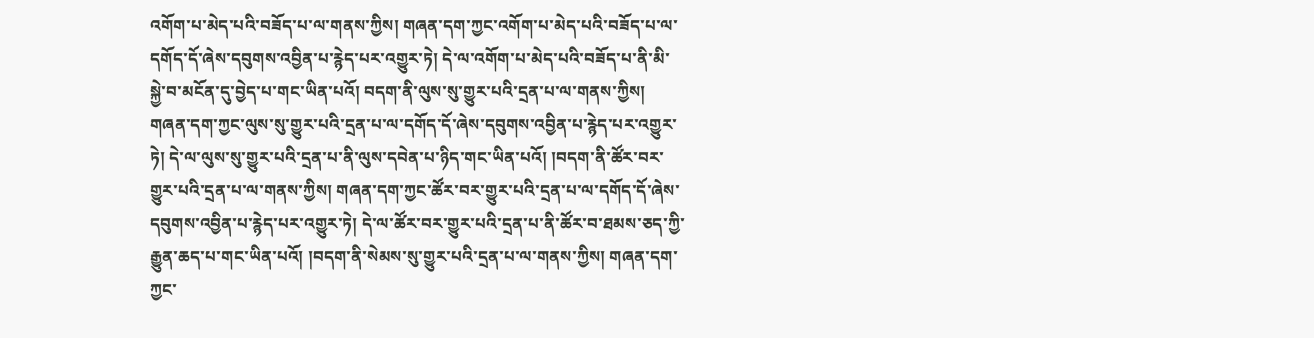འགོག་པ་མེད་པའི་བཟོད་པ་ལ་གནས་ཀྱིས། གཞན་དག་ཀྱང་འགོག་པ་མེད་པའི་བཟོད་པ་ལ་དགོད་དོ་ཞེས་དབུགས་འབྱིན་པ་རྙེད་པར་འགྱུར་ཏེ། དེ་ལ་འགོག་པ་མེད་པའི་བཟོད་པ་ནི་མི་སྐྱེ་བ་མངོན་དུ་བྱེད་པ་གང་ཡིན་པའོ། བདག་ནི་ལུས་སུ་གྱུར་པའི་དྲན་པ་ལ་གནས་ཀྱིས། གཞན་དག་ཀྱང་ལུས་སུ་གྱུར་པའི་དྲན་པ་ལ་དགོད་དོ་ཞེས་དབུགས་འབྱིན་པ་རྙེད་པར་འགྱུར་ཏེ། དེ་ལ་ལུས་སུ་གྱུར་པའི་དྲན་པ་ནི་ལུས་དབེན་པ་ཉིད་གང་ཡིན་པའོ། །བདག་ནི་ཚོར་བར་གྱུར་པའི་དྲན་པ་ལ་གནས་ཀྱིས། གཞན་དག་ཀྱང་ཚོར་བར་གྱུར་པའི་དྲན་པ་ལ་དགོད་དོ་ཞེས་དབུགས་འབྱིན་པ་རྙེད་པར་འགྱུར་ཏེ། དེ་ལ་ཚོར་བར་གྱུར་པའི་དྲན་པ་ནི་ཚོར་བ་ཐམས་ཅད་ཀྱི་རྒྱུན་ཆད་པ་གང་ཡིན་པའོ། །བདག་ནི་སེམས་སུ་གྱུར་པའི་དྲན་པ་ལ་གནས་ཀྱིས། གཞན་དག་ཀྱང་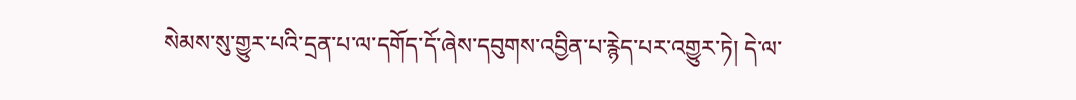སེམས་སུ་གྱུར་པའི་དྲན་པ་ལ་དགོད་དོ་ཞེས་དབུགས་འབྱིན་པ་རྙེད་པར་འགྱུར་ཏེ། དེ་ལ་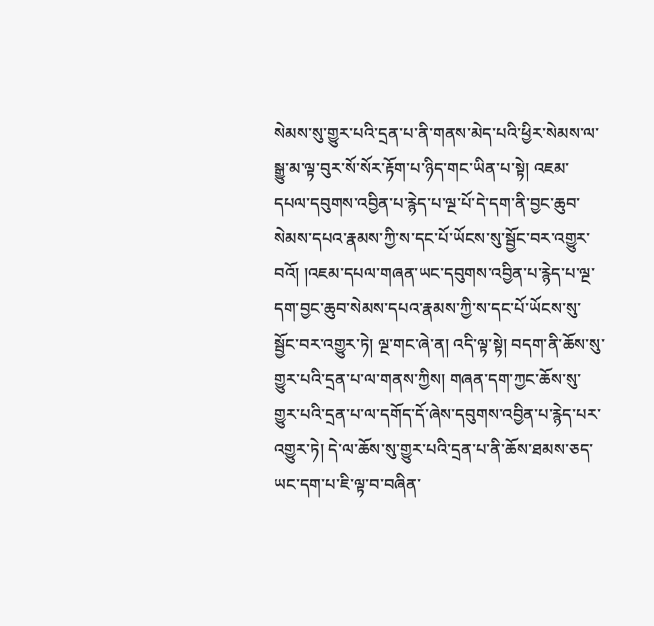སེམས་སུ་གྱུར་པའི་དྲན་པ་ནི་གནས་མེད་པའི་ཕྱིར་སེམས་ལ་སྒྱུ་མ་ལྟ་བུར་སོ་སོར་རྟོག་པ་ཉིད་གང་ཡིན་པ་སྟེ། འཇམ་དཔལ་དབུགས་འབྱིན་པ་རྙེད་པ་ལྔ་པོ་དེ་དག་ནི་བྱང་ཆུབ་སེམས་དཔའ་རྣམས་ཀྱི་ས་དང་པོ་ཡོངས་སུ་སྦྱོང་བར་འགྱུར་བའོ། །འཇམ་དཔལ་གཞན་ཡང་དབུགས་འབྱིན་པ་རྙེད་པ་ལྔ་དག་བྱང་ཆུབ་སེམས་དཔའ་རྣམས་ཀྱི་ས་དང་པོ་ཡོངས་སུ་སྦྱོང་བར་འགྱུར་ཏེ། ལྔ་གང་ཞེ་ན། འདི་ལྟ་སྟེ། བདག་ནི་ཆོས་སུ་གྱུར་པའི་དྲན་པ་ལ་གནས་ཀྱིས། གཞན་དག་ཀྱང་ཆོས་སུ་གྱུར་པའི་དྲན་པ་ལ་དགོད་དོ་ཞེས་དབུགས་འབྱིན་པ་རྙེད་པར་འགྱུར་ཏེ། དེ་ལ་ཆོས་སུ་གྱུར་པའི་དྲན་པ་ནི་ཆོས་ཐམས་ཅད་ཡང་དག་པ་ཇི་ལྟ་བ་བཞིན་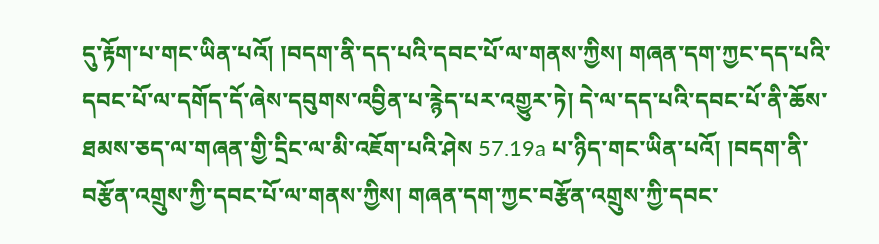དུ་རྟོག་པ་གང་ཡིན་པའོ། །བདག་ནི་དད་པའི་དབང་པོ་ལ་གནས་ཀྱིས། གཞན་དག་ཀྱང་དད་པའི་དབང་པོ་ལ་དགོད་དོ་ཞེས་དབུགས་འབྱིན་པ་རྙེད་པར་འགྱུར་ཏེ། དེ་ལ་དད་པའི་དབང་པོ་ནི་ཆོས་ཐམས་ཅད་ལ་གཞན་གྱི་དྲིང་ལ་མི་འཇོག་པའི་ཤེས 57.19a པ་ཉིད་གང་ཡིན་པའོ། །བདག་ནི་བརྩོན་འགྲུས་ཀྱི་དབང་པོ་ལ་གནས་ཀྱིས། གཞན་དག་ཀྱང་བརྩོན་འགྲུས་ཀྱི་དབང་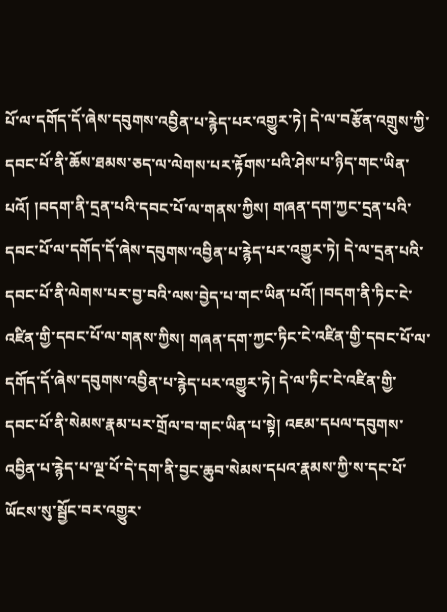པོ་ལ་དགོད་དོ་ཞེས་དབུགས་འབྱིན་པ་རྙེད་པར་འགྱུར་ཏེ། དེ་ལ་བརྩོན་འགྲུས་ཀྱི་དབང་པོ་ནི་ཆོས་ཐམས་ཅད་ལ་ལེགས་པར་རྟོགས་པའི་ཤེས་པ་ཉིད་གང་ཡིན་པའོ། །བདག་ནི་དྲན་པའི་དབང་པོ་ལ་གནས་ཀྱིས། གཞན་དག་ཀྱང་དྲན་པའི་དབང་པོ་ལ་དགོད་དོ་ཞེས་དབུགས་འབྱིན་པ་རྙེད་པར་འགྱུར་ཏེ། དེ་ལ་དྲན་པའི་དབང་པོ་ནི་ལེགས་པར་བྱ་བའི་ལས་བྱེད་པ་གང་ཡིན་པའོ། །བདག་ནི་ཏིང་ངེ་འཛིན་གྱི་དབང་པོ་ལ་གནས་ཀྱིས། གཞན་དག་ཀྱང་ཏིང་ངེ་འཛིན་གྱི་དབང་པོ་ལ་དགོད་དོ་ཞེས་དབུགས་འབྱིན་པ་རྙེད་པར་འགྱུར་ཏེ། དེ་ལ་ཏིང་ངེ་འཛིན་གྱི་དབང་པོ་ནི་སེམས་རྣམ་པར་གྲོལ་བ་གང་ཡིན་པ་སྟེ། འཇམ་དཔལ་དབུགས་འབྱིན་པ་རྙེད་པ་ལྔ་པོ་དེ་དག་ནི་བྱང་ཆུབ་སེམས་དཔའ་རྣམས་ཀྱི་ས་དང་པོ་ཡོངས་སུ་སྦྱོང་བར་འགྱུར་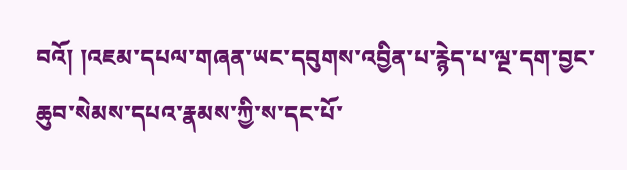བའོ། །འཇམ་དཔལ་གཞན་ཡང་དབུགས་འབྱིན་པ་རྙེད་པ་ལྔ་དག་བྱང་ཆུབ་སེམས་དཔའ་རྣམས་ཀྱི་ས་དང་པོ་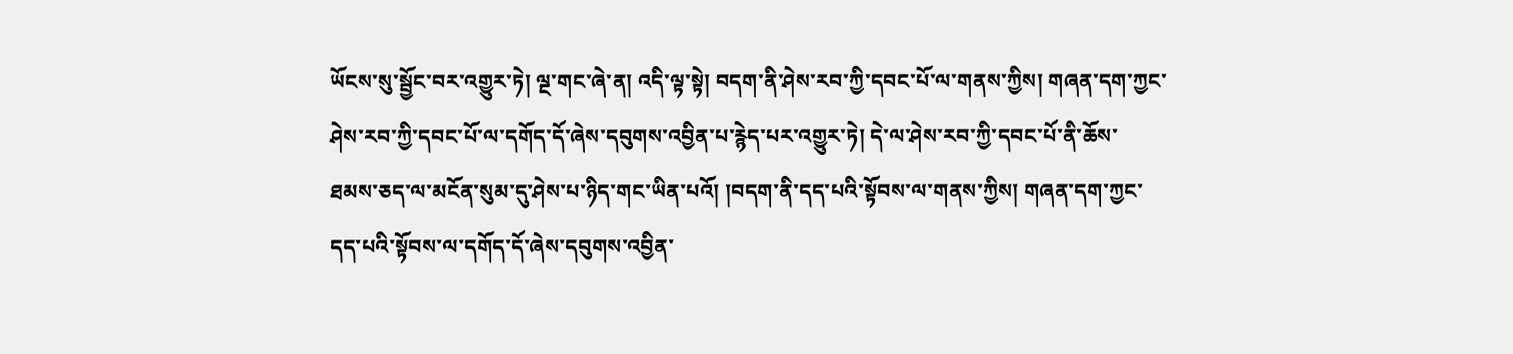ཡོངས་སུ་སྦྱོང་བར་འགྱུར་ཏེ། ལྔ་གང་ཞེ་ན། འདི་ལྟ་སྟེ། བདག་ནི་ཤེས་རབ་ཀྱི་དབང་པོ་ལ་གནས་ཀྱིས། གཞན་དག་ཀྱང་ཤེས་རབ་ཀྱི་དབང་པོ་ལ་དགོད་དོ་ཞེས་དབུགས་འབྱིན་པ་རྙེད་པར་འགྱུར་ཏེ། དེ་ལ་ཤེས་རབ་ཀྱི་དབང་པོ་ནི་ཆོས་ཐམས་ཅད་ལ་མངོན་སུམ་དུ་ཤེས་པ་ཉིད་གང་ཡིན་པའོ། །བདག་ནི་དད་པའི་སྟོབས་ལ་གནས་ཀྱིས། གཞན་དག་ཀྱང་དད་པའི་སྟོབས་ལ་དགོད་དོ་ཞེས་དབུགས་འབྱིན་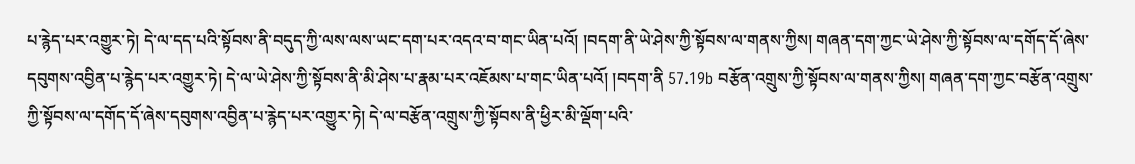པ་རྙེད་པར་འགྱུར་ཏེ། དེ་ལ་དད་པའི་སྟོབས་ནི་བདུད་ཀྱི་ལས་ལས་ཡང་དག་པར་འདའ་བ་གང་ཡིན་པའོ། །བདག་ནི་ཡེ་ཤེས་ཀྱི་སྟོབས་ལ་གནས་ཀྱིས། གཞན་དག་ཀྱང་ཡེ་ཤེས་ཀྱི་སྟོབས་ལ་དགོད་དོ་ཞེས་དབུགས་འབྱིན་པ་རྙེད་པར་འགྱུར་ཏེ། དེ་ལ་ཡེ་ཤེས་ཀྱི་སྟོབས་ནི་མི་ཤེས་པ་རྣམ་པར་འཇོམས་པ་གང་ཡིན་པའོ། །བདག་ནི 57.19b བརྩོན་འགྲུས་ཀྱི་སྟོབས་ལ་གནས་ཀྱིས། གཞན་དག་ཀྱང་བརྩོན་འགྲུས་ཀྱི་སྟོབས་ལ་དགོད་དོ་ཞེས་དབུགས་འབྱིན་པ་རྙེད་པར་འགྱུར་ཏེ། དེ་ལ་བརྩོན་འགྲུས་ཀྱི་སྟོབས་ནི་ཕྱིར་མི་ལྡོག་པའི་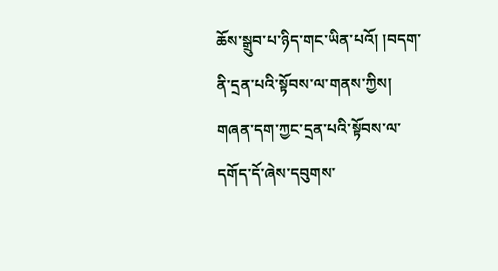ཆོས་སྒྲུབ་པ་ཉིད་གང་ཡིན་པའོ། །བདག་ནི་དྲན་པའི་སྟོབས་ལ་གནས་ཀྱིས། གཞན་དག་ཀྱང་དྲན་པའི་སྟོབས་ལ་དགོད་དོ་ཞེས་དབུགས་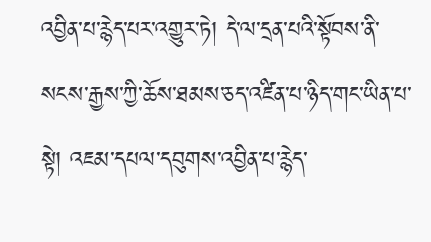འབྱིན་པ་རྙེད་པར་འགྱུར་ཏེ། དེ་ལ་དྲན་པའི་སྟོབས་ནི་སངས་རྒྱས་ཀྱི་ཆོས་ཐམས་ཅད་འཛིན་པ་ཉིད་གང་ཡིན་པ་སྟེ། འཇམ་དཔལ་དབུགས་འབྱིན་པ་རྙེད་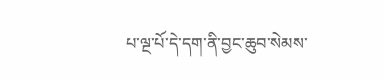པ་ལྔ་པོ་དེ་དག་ནི་བྱང་ཆུབ་སེམས་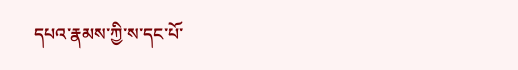དཔའ་རྣམས་ཀྱི་ས་དང་པོ་